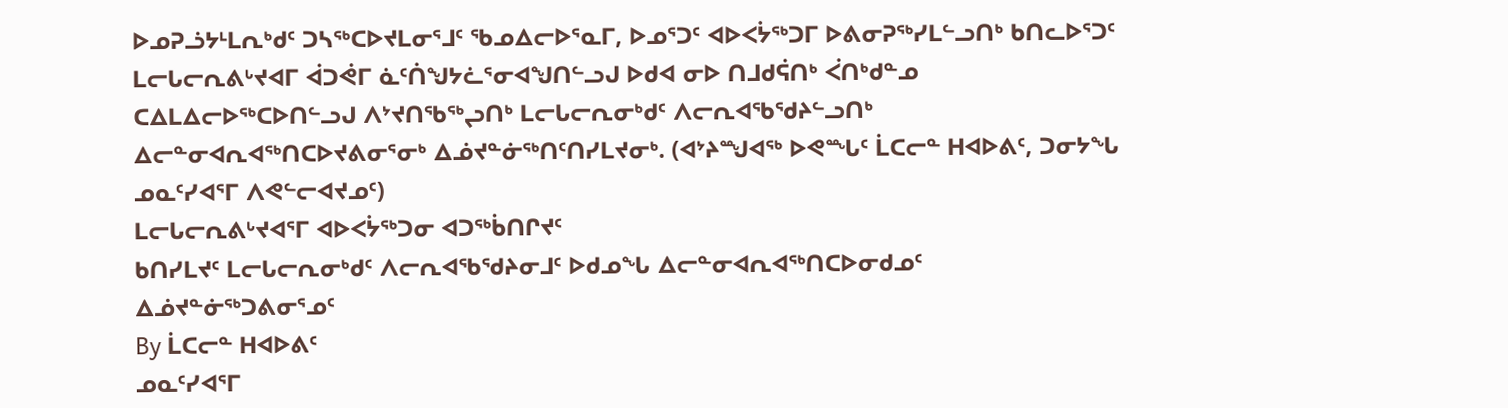ᐅᓄᕈᓘᔭᒻᒪᕆᒃᑯᑦ ᑐᓴᖅᑕᐅᔪᒪᓂᕐᒧᑦ ᖃᓄᐃᓕᐅᕐᓇᒥ, ᐅᓄᕐᑐᑦ ᐊᐅᐸᔮᖅᑐᒥ ᐅᕕᓂᕈᖅᓯᒪᓪᓗᑎᒃ ᑲᑎᓚᐅᕐᑐᑦ ᒪᓕᒐᓕᕆᕕᒡᔪᐊᒥ ᐋᑐᕚᒥ ᓈᑦᑏᖑᔭᓛᕐᓂᐊᖑᑎᓪᓗᒍ ᐅᑯᐊ ᓂᐅ ᑎᒧᑯᕌᑎᒃ ᐹᑎᒃᑯᓐᓄ ᑕᐃᒪᐃᓕᐅᖅᑕᐅᑎᓪᓗᒍ ᐱᔾᔪᑎᖃᖅᖢᑎᒃ ᒪᓕᒐᓕᕆᓂᒃᑯᑦ ᐱᓕᕆᐊᖃᖁᔨᓪᓗᑎᒃ ᐃᓕᓐᓂᐊᕆᐊᖅᑎᑕᐅᔪᕕᓂᕐᓂᒃ ᐃᓅᔪᓐᓃᖅᑎᑦᑎᓯᒪᔪᓂᒃ. (ᐊᔾᔨᙳᐊᖅ ᐅᕙᙵᑦ ᒫᑕᓕᓐ ᕼᐊᐅᕕᑦ, ᑐᓂᔭᖓ ᓄᓇᑦᓯᐊᕐᒥ ᐱᕙᓪᓕᐊᔪᓄᑦ)
ᒪᓕᒐᓕᕆᕕᒡᔪᐊᕐᒥ ᐊᐅᐸᔮᖅᑐᓂ ᐊᑐᖅᑳᑎᒋᔪᑦ
ᑲᑎᓯᒪᔪᑦ ᒪᓕᒐᓕᕆᓂᒃᑯᑦ ᐱᓕᕆᐊᖃᖁᔨᓂᒧᑦ ᐅᑯᓄᖓ ᐃᓕᓐᓂᐊᕆᐊᖅᑎᑕᐅᓂᑯᓄᑦ ᐃᓅᔪᓐᓃᖅᑐᕕᓂᕐᓄᑦ
By ᒫᑕᓕᓐ ᕼᐊᐅᕕᑦ
ᓄᓇᑦᓯᐊᕐᒥ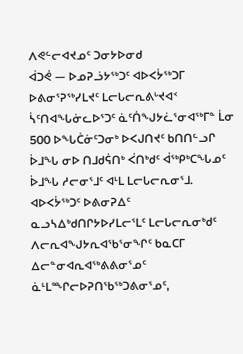ᐱᕙᓪᓕᐊᔪᓄᑦ ᑐᓂᔭᐅᓂᑯ
ᐋᑐᕚ — ᐅᓄᕈᓘᔭᖅᑐᑦ ᐊᐅᐸᔮᖅᑐᒥ ᐅᕕᓂᕐᕈᖅᓯᒪᔪᑦ ᒪᓕᒐᓕᕆᕕᒡᔪᐊᑉ ᓵᑦᑎᐊᖓᓃᓚᐅᕐᑐᑦ ᓈᑦᑏᖑᔭᓛᕐᓂᐊᖅᒥᓐ ᒫᓂ 500 ᐅᖓᑖᓃᑦᑐᓂᒃ ᐅᐸᒍᑎᔪᑦ ᑲᑎᑎᓪᓗᒋ ᐆᒧᖓ ᓂᐅ ᑎᒧᑯᕌᑎᒃ ᐹᑎᒃᑯᑦ ᐋᖅᑭᒃᑕᖓᓄᑦ ᐆᒧᖓ ᓱᓕᓂᕐᒧᑦ ᐊᒻᒪ ᒪᓕᒐᓕᕆᓂᕐᒧ.
ᐊᐅᐸᔮᖅᑐᑦ ᐅᕕᓂᕈᐃᑦ ᓇᓗᓴᐃᒃᑯᑎᒋᔭᐅᓯᒪᓕᕐᒪᑦ ᒪᓕᒐᓕᕆᓂᒃᑯᑦ ᐱᓕᕆᐊᖑᔭᕆᐊᖃᕐᓂᖏᑦ ᑲᓇᑕᒥ ᐃᓕᓐᓂᐊᕆᐊᖅᕕᕕᓂᕐᓄᑦ ᓈᒻᒪᙱᓕᐅᕈᑎᖃᖅᑐᕕᓂᕐᓄᑦ,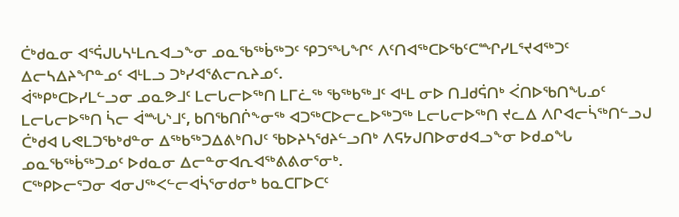ᑖᒃᑯᓇᓂ ᐊᕐᕌᒍᒐᓴᒻᒪᕆᐊᓗᖕᓂ ᓄᓇᖃᖅᑳᖅᑐᑦ ᕿᑐᕐᖓᖏᑦ ᐱᑦᑎᐊᖅᑕᐅᖃᑦᑕᙱᓯᒪᕐᔪᐊᖅᑐᑦ ᐃᓕᓴᐃᔨᖏᓐᓄᑦ ᐊᒻᒪᓗ ᑐᒃᓯᐊᕐᕕᓕᕆᔨᓄᑦ.
ᐋᖅᑭᒃᑕᐅᓯᒪᓪᓗᓂ ᓄᓇᕗᒧᑦ ᒪᓕᒐᓕᐅᖅᑎ ᒪᒥᓛᖅ ᖃᖅᑲᖅᒧᑦ ᐊᒻᒪ ᓂᐅ ᑎᒧᑯᕌᑎᒃ ᐹᑎᐅᖃᑎᖓᓄᑦ ᒪᓕᒐᓕᐅᖅᑎ ᓵᓕ ᐋᙵᔅᒧᑦ, ᑲᑎᖃᑎᒌᖕᓂᖅ ᐊᑐᖅᑕᐅᓕᓚᐅᖅᑐᖅ ᒪᓕᒐᓕᐅᖅᑎ ᔪᓚᐃ ᐱᒋᐊᓕᓵᖅᑎᓪᓗᒍ ᑖᒃᑯᐊ ᒐᕙᒪᑐᖃᒃᑯᓐᓂ ᐃᖅᑲᖅᑐᐃᕕᒃᑎᒍᑦ ᖃᐅᔨᓴᖁᔨᓪᓗᑎᒃ ᐱᕋᔭᒍᑎᐅᓂᑯᐊᓗᖕᓂ ᐅᑯᓄᖓ ᓄᓇᖃᖅᑳᖅᑐᓄᑦ ᐅᑯᓇᓂ ᐃᓕᓐᓂᐊᕆᐊᖅᕕᕕᓂᕐᓂᒃ.
ᑕᖅᑭᐅᓕᕐᑐᓂ ᐊᓂᒍᖅᐸᓪᓕᐊᓵᕐᓂᑯᓂᒃ ᑲᓇᑕᒥᐅᑕᑦ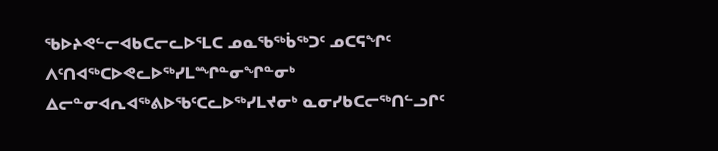ᖃᐅᔨᕙᓪᓕᐊᑲᑕᓕᓚᐅᕐᒪᑕ ᓄᓇᖃᖅᑳᖅᑐᑦ ᓄᑕᕋᖏᑦ ᐱᑦᑎᐊᖅᑕᐅᕙᓚᐅᖅᓯᒪᙱᓐᓂᖏᓐᓂᒃ ᐃᓕᓐᓂᐊᕆᐊᖅᕕᐅᖃᑦᑕᓚᐅᖅᓯᒪᔪᓂᒃ ᓇᓂᓯᑲᑕᓕᖅᑎᓪᓗᒋᑦ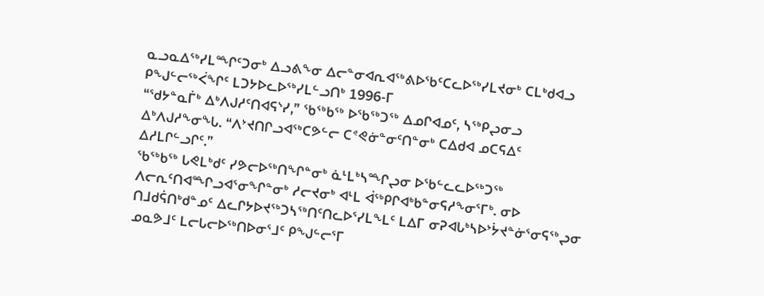ᓇᓗᓇᐃᖅᓯᒪᙱᑦᑐᓂᒃ ᐃᓗᕕᖕᓂ ᐃᓕᓐᓂᐊᕆᐊᖅᕕᐅᖃᑦᑕᓚᐅᖅᓯᒪᔪᓂᒃ ᑕᒪᒃᑯᐊᓗ ᑭᖑᓪᓕᖅᐹᖏᑦ ᒪᑐᔭᐅᓚᐅᖅᓯᒪᓪᓗᑎᒃ 1996-ᒥ
“ᖁᔭᓐᓇᒦᒃ ᐃᒃᐱᒍᓱᑦᑎᐊᕋᔅᓯ,” ᖃᖅᑲᖅ ᐅᖃᖅᑐᖅ ᐃᓄᒋᐊᓄᑦ, ᓴᖅᑭᖢᓂᓗ ᐃᒃᐱᒍᓱᖕᓂᖓ. “ᐱᔾᔪᑎᒋᓗᐊᖅᑕᕗᓪᓕ ᑕᕝᕙᓃᓐᓂᑦᑎᓐᓂᒃ ᑕᐃᑯᐊ ᓄᑕᕋᐃᑦ ᐃᓱᒪᒋᓪᓗᒋᑦ.”
ᖃᖅᑲᖅ ᒐᕙᒪᒃᑯᑦ ᓯᕗᓕᐅᖅᑎᖏᓐᓂᒃ ᓈᒻᒪᒃᓴᙱᖢᓂ ᐅᖃᓪᓚᓚᐅᖅᑐᖅ ᐱᓕᕆᑦᑎᐊᙱᓗᐊᕐᓂᖏᓐᓂᒃ ᓱᓕᔪᓂᒃ ᐊᒻᒪ ᐋᖅᑭᒋᐊᒃᑲᓐᓂᕋᓱᖕᓂᕐᒥᒃ. ᓂᐅ ᑎᒧᑯᕌᑎᒃᑯᓐᓄᑦ ᐃᓚᒋᔭᐅᔪᖅᑐᓴᖅᑎᑦᑎᓚᐅᕐᓯᒪᖕᒪᑦ ᒪᐃᒥ ᓂᕈᐊᒐᒃᓴᐅᔾᔮᔪᓐᓃᕐᓂᕋᖅᖢᓂ ᓄᓇᕗᒧᑦ ᒪᓕᒐᓕᐅᖅᑎᐅᓂᕐᒧᑦ ᑭᖑᓪᓕᕐᒥ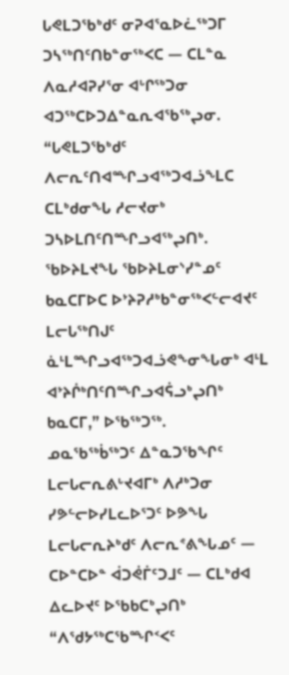ᒐᕙᒪᑐᖃᒃᑯᑦ ᓂᕈᐊᕐᓇᐅᓛᖅᑐᒥ ᑐᓴᖅᑎᑦᑎᑲᓐᓂᖅᐸᑕ — ᑕᒪᓐᓇ ᐱᓇᓱᐊᕈᓯᕐᓂ ᐊᒡᒋᖅᑐᓂ ᐊᑐᖅᑕᐅᑐᐃᓐᓇᕆᐊᖃᖅᖢᓂ.
“ᒐᕙᒪᑐᖃᒃᑯᑦ ᐱᓕᕆᑦᑎᐊᙱᓗᐊᖅᑐᐊᓘᖕᒪᑕ ᑕᒪᒃᑯᓂᖓ ᓱᓕᔪᓂᒃ ᑐᓴᐅᒪᑎᑦᑎᙱᓗᐊᖅᖢᑎᒃ. ᖃᐅᔨᒪᔪᖓ ᖃᐅᔨᒪᓂᔅᓯᓐᓄᑦ ᑲᓇᑕᒥᐅᑕ ᐅᔾᔨᕈᓱᒃᑲᓐᓂᖅᐸᓪᓕᐊᔪᑦ ᒪᓕᒐᖅᑎᒍᑦ ᓈᒻᒪᙱᓗᐊᖅᑐᐊᓘᕙᖕᓂᖓᓂᒃ ᐊᒻᒪ ᐊᔾᔨᒌᒃᑎᑦᑎᙱᓗᐊᕌᓗᒃᖢᑎᒃ ᑲᓇᑕᒥ,” ᐅᖃᖅᑐᖅ.
ᓄᓇᖃᖅᑳᖅᑐᑦ ᐃᓐᓇᑐᖃᖏᑦ ᒪᓕᒐᓕᕆᕕᒡᔪᐊᒥᒃ ᐱᓱᒃᑐᓂ ᓯᕗᓪᓕᐅᓯᒪᓚᐅᕐᑐᑦ ᐅᕗᖓ ᒪᓕᒐᓕᕆᔨᒃᑯᑦ ᐱᓕᕆᕝᕕᖓᓄᑦ — ᑕᐅᓐᑕᐅᓐ ᐋᑐᕚᒦᑦᑐᒧᑦ — ᑕᒪᒃᑯᐊ ᐃᓚᐅᔪᑦ ᐅᖃᑲᑕᒃᖢᑎᒃ “ᐱᖁᔭᖅᑕᖃᙱᑉᐸᑦ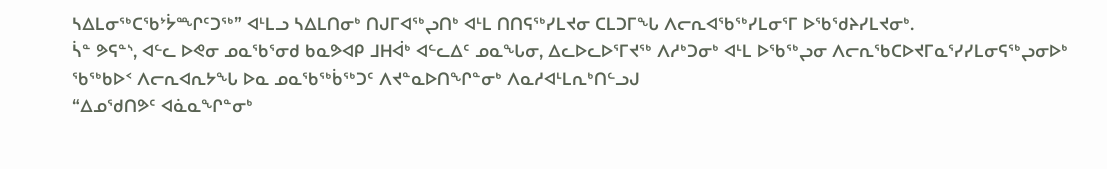ᓴᐃᒪᓂᖅᑕᖃᔾᔮᙱᑦᑐᖅ” ᐊᒻᒪᓗ ᓴᐃᒪᑎᓂᒃ ᑎᒍᒥᐊᖅᖢᑎᒃ ᐊᒻᒪ ᑎᑎᕋᖅᓯᒪᔪᓂ ᑕᒪᑐᒥᖓ ᐱᓕᕆᐊᖃᖅᓯᒪᓂᕐᒥ ᐅᖃᖁᔨᓯᒪᔪᓂᒃ.
ᓵᓐ ᕗᕋᓐᔅ, ᐊᓪᓚ ᐅᕙᓂ ᓄᓇᖃᕐᓂᑯ ᑲᓇᕗᐊᑭ ᒧᕼᐋᒃ ᐊᓪᓚᐃᑦ ᓄᓇᖓᓂ, ᐃᓚᐅᓚᐅᕐᒥᔪᖅ ᐱᓱᒃᑐᓂᒃ ᐊᒻᒪ ᐅᖃᖅᖢᓂ ᐱᓕᕆᖃᑕᐅᔪᒥᓇᕐᓯᓯᒪᓂᕋᖅᖢᓂᐅᒃ ᖃᖅᑲᐅᑉ ᐱᓕᕆᐊᕆᔭᖓ ᐅᓇ ᓄᓇᖃᖅᑳᖅᑐᑦ ᐱᔪᓐᓇᐅᑎᖏᓐᓂᒃ ᐱᓇᓱᐊᒻᒪᕆᒃᑎᓪᓗᒍ
“ᐃᓄᖁᑎᕗᑦ ᐊᓈᓇᖏᓐᓂᒃ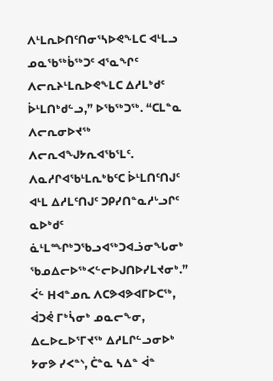ᐱᒻᒪᕆᐅᑎᑦᑎᓂᕐᓴᐅᕙᖕᒪᑕ ᐊᒻᒪᓗ ᓄᓇᖃᖅᑳᖅᑐᑦ ᐊᕐᓇᖏᑦ ᐱᓕᕆᔨᒻᒪᕆᐅᕙᖕᒪᑕ ᐃᓱᒪᒃᑯᑦ ᐆᒻᒪᑎᒃᑯᓪᓗ,” ᐅᖃᖅᑐᖅ. “ᑕᒪᓐᓇ ᐱᓕᕆᓂᐅᔪᖅ ᐱᓕᕆᐊᖑᔭᕆᐊᖃᕐᒪᑦ. ᐱᓇᓱᒋᐊᖃᒻᒪᕆᒃᑲᑦᑕ ᐆᒻᒪᑎᑦᑎᒍᑦ ᐊᒻᒪ ᐃᓱᒪᑦᑎᒍᑦ ᑐᑭᓯᑎᓐᓇᓱᒡᓗᒋᑦ ᓇᐅᒃᑯᑦ ᓈᒻᒪᙱᒃᑐᖃᓗᐊᖅᑐᐊᓘᓂᖓᓂᒃ ᖃᓄᐃᓕᐅᖅᐸᓪᓕᐅᒍᑎᐅᓯᒪᔪᓂᒃ.”
ᐹᓪ ᕼᐊᓐᓄᕆ ᐱᑕᕗᐊᕗᐊᒥᐅᑕᖅ, ᐋᑐᕚ ᒥᒃᓵᓂᒃ ᓄᓇᓕᖕᓂ, ᐃᓚᐅᓚᐅᕐᒥᔪᖅ ᐃᓱᒪᒋᓪᓗᓂᐅᒃ ᔭᓂᕗ ᓯᐸᓐᔅ, ᑖᓐᓇ ᓴᐃᓐ ᐋᓐ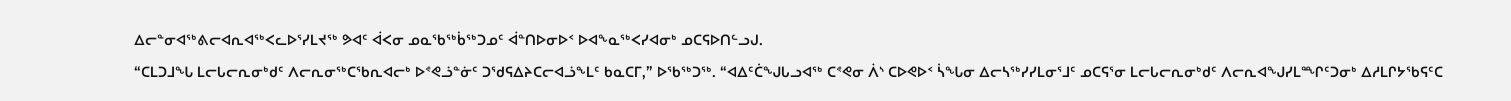ᐃᓕᓐᓂᐊᖅᕕᓕᐊᕆᐊᖅᐸᓚᐅᕐᓯᒪᔪᖅ ᕗᐊᑦ ᐋᐸᓂ ᓄᓇᖃᖅᑳᖅᑐᓄᑦ ᐋᓐᑎᐅᓂᐅᑉ ᐅᐊᖕᓇᖅᐸᓯᐊᓂᒃ ᓄᑕᕋᐅᑎᓪᓗᒍ.
“ᑕᒪᑐᒧᖓ ᒪᓕᒐᓕᕆᓂᒃᑯᑦ ᐱᓕᕆᓂᖅᑕᖃᕆᐊᓕᒃ ᐅᕝᕙᓘᓐᓃᑦ ᑐᖁᕋᐃᔨᑕᓕᐊᓘᖕᒪᑦ ᑲᓇᑕᒥ,” ᐅᖃᖅᑐᖅ. “ᐊᐃᑦᑖᖑᒐᓗᐊᖅ ᑕᕝᕙᓂ ᐲᔅ ᑕᐅᕙᐅᑉ ᓵᖓᓂ ᐃᓕᓴᖅᓯᓯᒪᓂᕐᒧᑦ ᓄᑕᕋᕐᓂ ᒪᓕᒐᓕᕆᓂᒃᑯᑦ ᐱᓕᕆᐊᖑᓯᒪᙱᑦᑐᓂᒃ ᐃᓱᒪᒋᔭᖃᕋᑦᑕ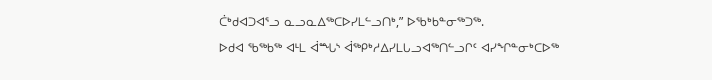ᑖᒃᑯᐊᑐᐊᕐᓗ ᓇᓗᓇᐃᖅᑕᐅᓯᒪᓪᓗᑎᒃ,” ᐅᖃᒃᑲᓐᓂᖅᑐᖅ.
ᐅᑯᐊ ᖃᖅᑲᖅ ᐊᒻᒪ ᐋᙵᔅ ᐋᖅᑭᒃᓱᐃᓯᒪᒐᓗᐊᖅᑎᓪᓗᒋᑦ ᐊᓯᖏᓐᓂᒃᑕᐅᖅ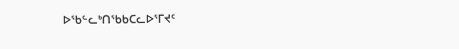ᐅᖃᓪᓚᒃᑎᖃᑲᑕᓚᐅᕐᒥᔪᑦ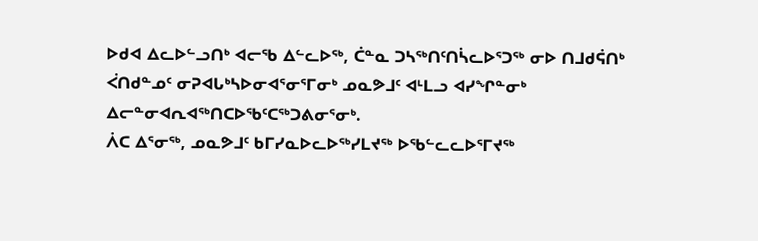ᐅᑯᐊ ᐃᓚᐅᓪᓗᑎᒃ ᐊᓕᖃ ᐃᓪᓚᐅᖅ, ᑖᓐᓇ ᑐᓴᖅᑎᑦᑎᓵᓚᐅᕐᑐᖅ ᓂᐅ ᑎᒧᑯᕌᑎᒃ ᐹᑎᑯᓐᓄᑦ ᓂᕈᐊᒐᒃᓴᐅᓂᐊᕐᓂᕐᒥᓂᒃ ᓄᓇᕗᒧᑦ ᐊᒻᒪᓗ ᐊᓯᖏᓐᓂᒃ ᐃᓕᓐᓂᐊᕆᐊᖅᑎᑕᐅᖃᑦᑕᖅᑐᕕᓂᕐᓂᒃ.
ᐲᑕ ᐃᕐᓂᖅ, ᓄᓇᕗᒧᑦ ᑲᒥᓯᓇᐅᓚᐅᖅᓯᒪᔪᖅ ᐅᖃᓪᓚᓚᐅᕐᒥᔪᖅ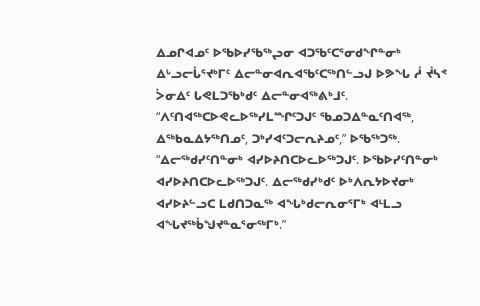ᐃᓄᒋᐊᓄᑦ ᐅᖃᐅᓯᖃᖅᖢᓂ ᐊᑐᖃᑦᑕᕐᓂᑯᖏᓐᓂᒃ ᐃᒡᓗᓕᒑᕐᔪᒃᒥᑦ ᐃᓕᓐᓂᐊᕆᐊᖃᑦᑕᖅᑎᓪᓗᒍ ᐅᕗᖓ ᓲ ᔫᓴᕝ ᐴᓂᐃᑦ ᒐᕙᒪᑐᖃᒃᑯᑦ ᐃᓕᓐᓂᐊᖅᕕᒃᒧᑦ.
“ᐱᑦᑎᐊᖅᑕᐅᕙᓚᐅᖅᓯᒪᙱᑦᑐᒍᑦ ᖃᓄᑐᐃᓐᓇᑦᑎᐊᖅ, ᐃᖅᑲᓇᐃᔭᖅᑎᓄᑦ, ᑐᒃᓯᐊᑦᑐᓕᕆᔨᓄᑦ,” ᐅᖃᖅᑐᖅ. “ᐃᓕᖅᑯᓯᑦᑎᓐᓂᒃ ᐊᓯᐅᔨᑎᑕᐅᓚᐅᖅᑐᒍᑦ. ᐅᖃᐅᓯᑦᑎᓐᓂᒃ ᐊᓯᐅᔨᑎᑕᐅᓚᐅᖅᑐᒍᑦ. ᐃᓕᖅᑯᓯᒃᑯᑦ ᐅᒃᐱᕆᔭᐅᔪᓂᒃ ᐊᓯᐅᔨᓪᓗᑕ ᒪᑯᑎᑐᓇᖅ ᐊᖓᒃᑯᓕᕆᓂᕐᒥᒃ ᐊᒻᒪᓗ ᐊᖓᔪᖅᑳᖑᔪᓐᓇᕐᓂᖅᒥᒃ.”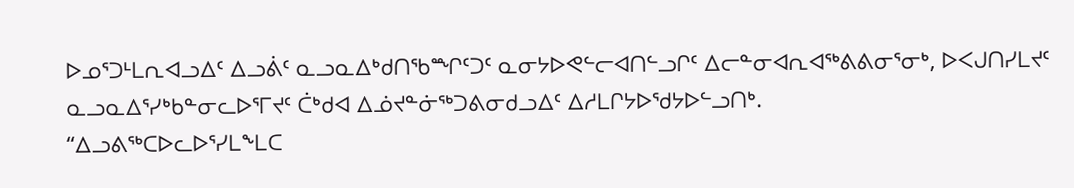ᐅᓄᕐᑐᒻᒪᕆᐊᓗᐃᑦ ᐃᓗᕖᑦ ᓇᓗᓇᐃᒃᑯᑎᖃᙱᑦᑐᑦ ᓇᓂᔭᐅᕙᓪᓕᐊᑎᓪᓗᒋᑦ ᐃᓕᓐᓂᐊᕆᐊᖅᕕᕕᓂᕐᓂᒃ, ᐅᐸᒍᑎᓯᒪᔪᑦ ᓇᓗᓇᐃᕐᓯᒃᑲᓐᓂᓚᐅᕐᒥᔪᑦ ᑖᒃᑯᐊ ᐃᓅᔪᓐᓃᖅᑐᕕᓂᑯᓗᐃᑦ ᐃᓱᒪᒋᔭᐅᖁᔭᐅᓪᓗᑎᒃ.
“ᐃᓗᕕᖅᑕᐅᓚᐅᕐᓯᒪᖕᒪᑕ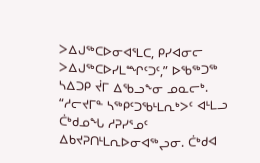ᐳᐃᒍᖅᑕᐅᓂᐊᕐᒪᑕ, ᑭᓯᐊᓂᓕ ᐳᐃᒍᖅᑕᐅᓯᒪᙱᑦᑐᑦ,” ᐅᖃᖅᑐᖅ ᓴᐃᑐᑭ ᔫᒥ ᐃᖃᓗᖕᓂ ᓄᓇᓕᒃ. “ᓱᓕᔪᒥᓐ ᓴᖅᑭᑦᑐᖃᒻᒪᕆᒃᐳᑦ ᐊᒻᒪᓗ ᑖᒃᑯᓄᖓ ᓱᕈᓯᕐᓄᑦ ᐃᑲᔪᕈᑎᒻᒪᕆᐅᓂᐊᖅᖢᓂ. ᑖᒃᑯᐊ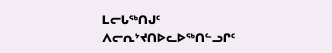ᒪᓕᒐᖅᑎᒍᑦ ᐱᓕᕆᔾᔪᑎᐅᓚᐅᖅᑎᓪᓗᒋᑦ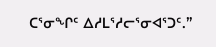ᑕᕐᓂᖏᑦ ᐃᓱᒪᕐᓱᓕᕐᓂᐊᕐᑐᑦ.”